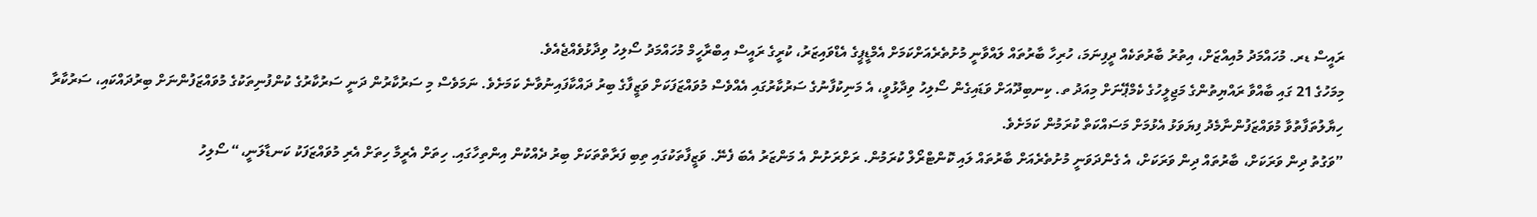ރައީސް ޑރ. މުހައްމަދު މުއިއްޒަށް، އިތުރު ބާރުތަކެއް ދީފިނަމަ، ހުރިހާ ބާރުތައް ލައްވާނީ މުށުތެރެއަށްކަމަށް އެމްޑީޕީގެ އެޑްވައިޒަރު، ކުރީގެ ރައީސް އިބްރާހީމް މުހައްމަދު ސޯލިހު ވިދާޅުވެއްޖެއެވެ.
މިމަހުގެ 21 ގައި ބާއްވާ ރައްޔިތުންގެ މަޖިލީހުގެ ކެމްޕޭނަށް މިއަދު ތ. ކިނބިދޫއަށް ވަޑައިގެން ސޯލިހު ވިދާޅުވީ، އެ މަނިކުފާނުގެ ސަރުކާރުގައި އެއްވެސް މުވައްޒަފަކަށް ވަޒީފާގެ ބިރު ދައްކާފައިނުވާނެ ކަމަށެވެ. ނަމަވެސް މި ސަރުކާރުން ދަނީ ސަރުކާރުގެ ކުންފުނިތަކުގެ މުވައްޒަފުންނަށް ބިރުދައްކައި، ސަރުކާރާ ހިޔާލުތަފާތުވާ މުވައްޒަފުންނާމެދު ފިޔަވަޅު އެޅުމަށް މަސައްކަތް ކުރަމުން ކަމަށެވެ.
”ވަގުތު ދިން ވަރަކަށް، ބާރުތައް ދިން ވަރަކަށް، އެ ގެންދަވަނީ މުށުތެރެއަށް ބާރުތައް ލައި ކޮންޓްރޯލް ކުރަމުން. ރަށްރަށުން އެ މަންޒަރު އެބަ ފެނޭ. ވަޒީފާތަކުގައި ތިބި ފަރާތްތަކަށް ބިރު ދެއްކުން އިންތިހާގައި. ހިތަށް އެރީމާ ހިތަށް އެރި މުވައްޒަފަކު ކަނޑާލަނީ،“ ސޯލިހު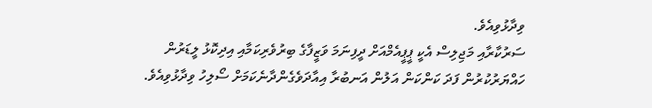ވިދާޅުވިއެވެ.
ސަރުކާރާއި މަޖިލިސް އެކީ ޕީޕީއެމްއަށް ދީފިނަމަ ވަޒީފާގެ ބިރުވެރިކަމާއި އިދިކޮޅު ލީޑަރުން ހައްޔަރުކުރުން ފަދަ ކަންކަން އަލުން އަނބުރާ އިއާދަވެގެންދާނެކަމަށް ސޯލިހު ވިދާޅުވިއެވެ.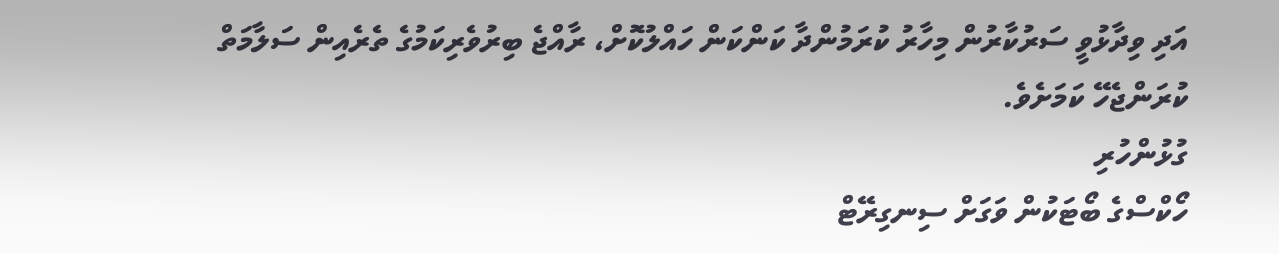އަދި ވިދާޅުވީ ސަރުކާރުން މިހާރު ކުރަމުންދާ ކަންކަން ހައްލުކޮށް، ރާއްޖެ ބިރުވެރިކަމުގެ ތެރެއިން ސަލާމަތް ކުރަންޖެހޭ ކަމަށެވެ.
ގުޅުންހުރި
ހޯކްސްގެ ބޯޓަކުން ވަގަށް ސިނގިރޭޓް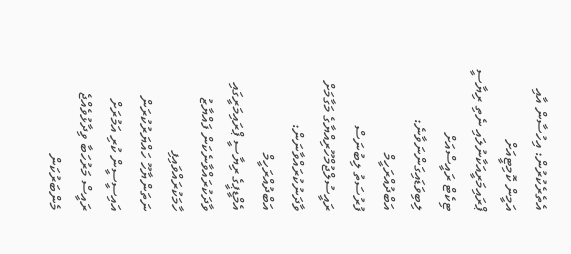އެތެރެކުރުން: އިހުސާން އާއި އަމީން ކޮމިޓީއަށް
ޕްރައިމަރީއަކާނުލައި ނެތި ރިޔާސީ ޓިކެޓް ރައީސްއަށް ލިބިވަޑައިގަންނަވާނެ: އަބްދުއްރަހީމް
ފުރުސަތު ލިބުނަސް ރައީސުލްޖުމްހޫރިއްޔާގެ މަގާމަށް ވާދަނުކުރައްވާނަން: އަބްދުއްރަހީމް
އެމްޑީޕީގެ ރިޔާސީ ޕްރައިމަރީގައި ވާދަކުރައްވާނެކަން ފައްޔާޒު ހާމަކުރައްވައިފި
ނަތަންޔާހޫ ހައްޔަރުކުރަން އައިސީސީން ކުރި އަމުރަށް ރައީސް މަރުހަބާ ވިދާޅުވެއްޖެ
މެންބަރުކަން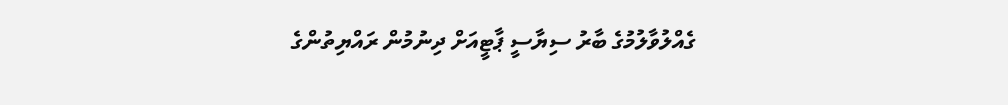ގެއްލުވާލުމުގެ ބާރު ސިޔާސީ ޕާޓީއަށް ދިނުމުން ރައްޔިތުންގެ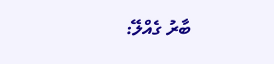ބާރު ގެއްލޭ: